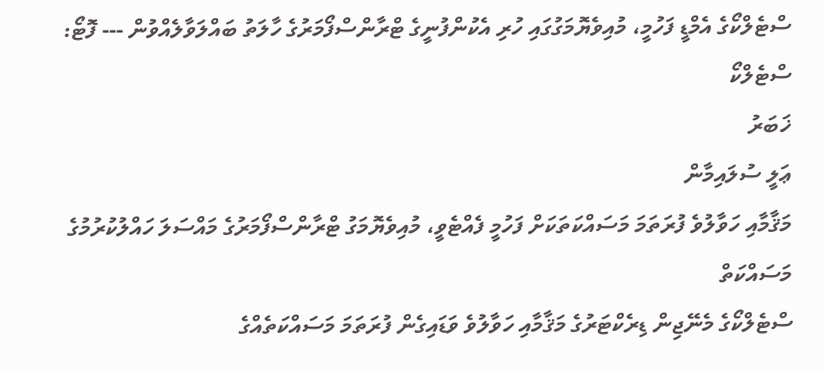ސްޓެލްކޯގެ އެމްޑީ ފަހުމީ، މުއިވެޔޮމަގުގައި ހުރި އެކުންފުނީގެ ޓްރާންސްފޯމަރުގެ ހާލަތު ބައްލަވާލެއްވުން --- ފޮޓޯ: ސްޓެލްކޯ
ޚަބަރު
ޢަލީ ސުލައިމާން
މަޤާމާއި ހަވާލުވެ ފުރަތަމަ މަސައްކަތަކަށް ފަހުމީ ފެއްޓެވީ، މުއިވެޔޮމަގު ޓްރާންސްފޯމަރުގެ މައްސަލަ ހައްލުކުރުމުގެ މަސައްކަތް
ސްޓެލްކޯގެ މެނޭޖިން ޑިރެކްޓަރުގެ މަޤާމާއި ހަވާލުވެ ވަޑައިގެން ފުރަތަމަ މަސައްކަތެއްގެ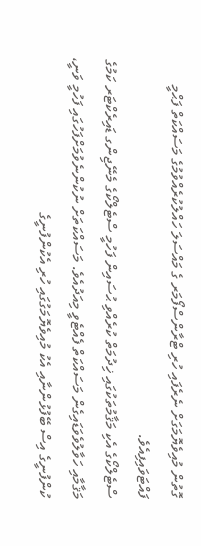ގޮތުން މުއިވެޔޮމަގަށް ނެރެފައި ހުރި ޓްރާންސްފޯމަރ ގެ މައްސަލަ ހައްލުކުރެއްވުމުގެ މަސައްކަތް ފަޙްމީ ފައްޓަވައިފިއެވެ.
ސްޓެލްކޯގެ އެކި މަޤާމުތަކުގައި ޚިދުމަތް ކުރެއްވި ޙުސައިން ފަހުމީ ސްޓެލްކޯގެ މެނޭޖިންގ ޑައިރެކްޓަރ ކަމުގެ މަޤާމާއި ހަވާލުވެވަޑައިގެން މަސައްކަތް ފެއްޓެވީ މިއަދުއެވެ. މަސައްކަތަށް ނުކުންނެވުމަށްފަހުގައި ފަހުމީ ވަނީ، ކުންފުނީގެ އިސް ބޭފުޅުންނާއި އެކު މުއިވެޔޮމަގުގައި ހުރި އެކުންފުނީގެ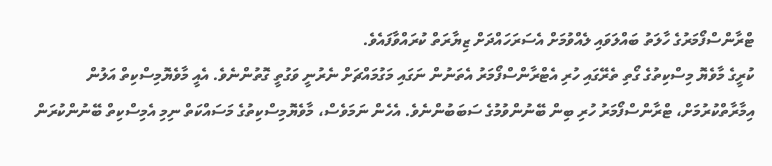ޓްރާންސްފޯމަރުގެ ހާލަތު ބައްލަވައި ލެއްވުމަށް އެސަރަހައްދަށް ޒިޔާރަތް ކުރައްވާފައެވެ.
ކުރީގެ މާވެޔޮ މިސްކިތުގެ ގޯތި ތެރޭގައި ހުރި އެޓްރާންސްފޯމަރު އެތަނުން ނަގައި މަގުމައްޗަށް ނެރުނީ ވަގުތީ ގޮތުންނެވެ. އެއީ މާވެޔޮމިސްކިތް އަލުން އިމާރާތްކުރުމަށް، ޓްރާންސްފޯމަރު ހުރި ބިން ބޭނުންވުމުގެ ސަބަބުންނެވެ. އެހެން ނަމަވެސް، މާވެޔޮމިސްކިތުގެ މަސައްކަތް ނިމި އެމިސްކިތް ބޭނުންކުރަން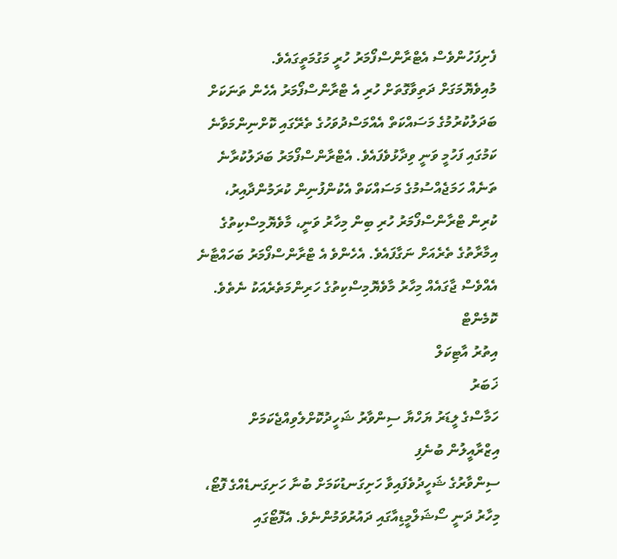ފެށިފަހުންވެސް އެޓްރާންސްފޯމަރު ހުރީ މަގުމަތީގައެވެ.
މުއިވެޔޮމަގަށް ދަތިވާގޮތަށް ހުރި އެ ޓްރާންސްފޯމަރު އެހެން ތަނަކަށް ބަދަލުކުރުމުގެ މަސައްކަތް އެއްމަސްދުވަހުގެ ތެރޭގައި ކޮށްނިންމަވާނެ ކަމުގައި ފަހުމީ ވަނީ ވިދާޅުވެފައެވެ. އެޓްރާންސްފޯމަރު ބަދަލުކުރާނެ ތަނެއް ހަމަޖެއްސުމުގެ މަސައްކަތް އެކުންފުނިން ކުރަމުންދާއިރު، ކުރިން ޓްރާންސްފޯމަރު ހުރި ބިން މިހާރު ވަނީ، މާވެޔޮމިސްކިތުގެ އިމާރާތުގެ ތެރެއަށް ނަގާފައެވެ. އެހެންވެ އެ ޓްރާންސްފޯމަރު ބަހައްޓާނެ އެއްވެސް ޖާގައެއް މިހާރު މާވެޔޮމިސްކިތުގެ ހަރިންމަތެރެއަކު ނެތެވެ.
ކޮމެންޓް
އިތުރު އާޓިކަލް
ޚަބަރު
ހަމާސްގެ ލީޑަރު ޔަހްޔާ ސިންވާރު ޝަހީދުކޮށްލެވިއްޖެކަމަށް އިޒްރާއީލުން ބުނެފި
ސިންވާރުގެ ޝަހީދުވެފައިވާ ހަށިގަނޑުކަމަށް ބުނާ ހަށިގަނޑެއްގެ ފޮޓޯ، މިހާރު ދަނީ ސޯޝަލްމީޑިއާގައި ދައުރުވަމުންނެވެ. އެފޮޓޯގައި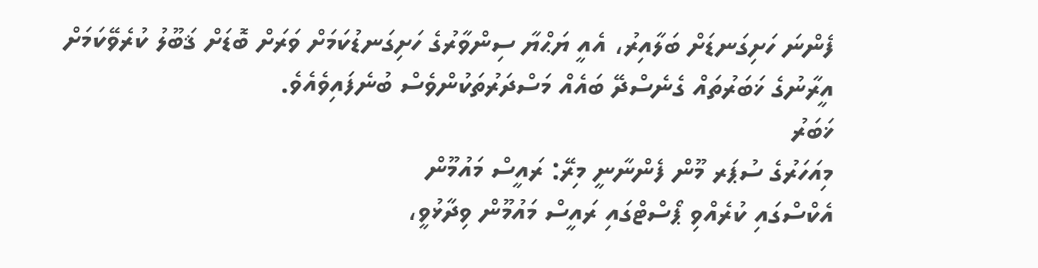ފެންނަ ހަށިގަނޑަށް ބަލާއިރު، އެއީ ޔަޙްޔާ ސިންވާރުގެ ހަށިގަނޑުކަމަށް ވަރަށް ބޮޑަށް ޤަބޫލު ކުރެވޭކަމަށް އީރާނުގެ ޚަބަރުތައް ގެނެސްދޭ ބައެއް މަސްދަރުތަކުންވެސް ބުނެފައިވެއެވެ.
ޚަބަރު
މިއަހަރުގެ ސުޕަރ މޫން ފެންނާނީ މިރޭ: ރައީސް މައުމޫން
އެކްސްގައި ކުރެއްވި ޕޯސްޓްގައި ރައީސް މައުމޫން ވިދާޅުވީ،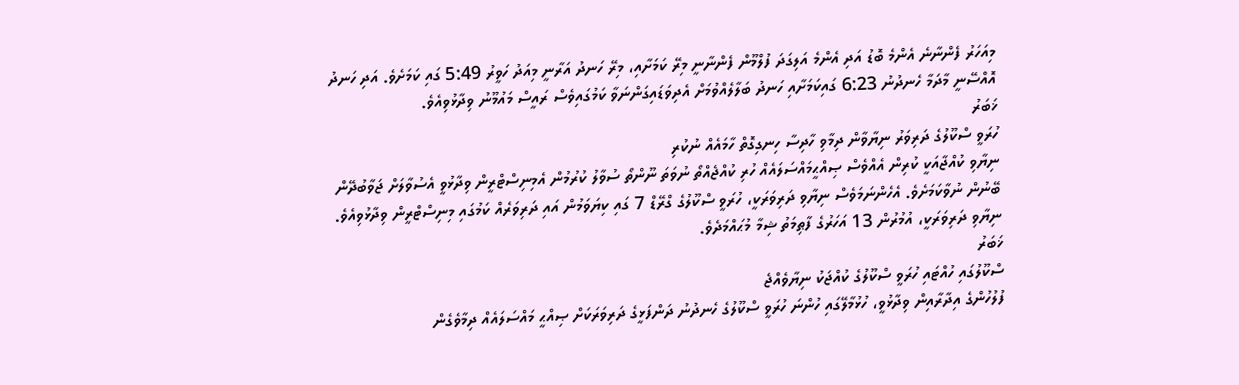މިއަހަރު ފެންނާނެ އެންމެ ބޮޑު އަދި އެންމެ އަލިގަދަ ފުލްމޫން ފެންނާނީ މިރޭ ކަމަށާއި، މިރޭ ހަނދު އަރާނީ މިއަދު ހަވީރު 5:49 ގައި ކަމަށެވެ. އަދި ހަނދު އޮއްސޭނީ މާދަމާ ހެނދުނު 6:23 ގައިކަމަށާއި ހަނދު ބަލާލެއްވުމަށް އެދިވަޑައިގަންނަވާ ކަމުގައިވެސް ރައީސް މައުމޫނު ވިދާޅުވިއެވެ.
ޚަބަރު
ހުރަވީ ސްކޫލުގެ ދަރިވަރު ނިޔާވާން ދިމާވި ހާދިސާ ހިނގިގޮތް ހާމައެއް ނުކުރި
ނިޔާވި ކުއްޖާއަކީ ކުރިން އެއްވެސް ޞިއްޙީމައްސަލައެއް ހުރި ކުއްޖެއްތޯ ނުވަތަ ނޫންތޯ ސުވާލު ކުރުމުން އެމިނިސްޓްރީން ވިދާޅުވީ އެސުވާލަށް ޖަވާބުދޭން ބޭނުން ނުވާކަމަށެވެ. އެހެންނަމަވެސް ނިޔާވި ދަރިވަރަކީ، ހުރަވީ ސްކޫލުގެ ގްރޭޑް 7 ގައި ކިޔަވަމުން އައި ދަރިވަރެއް ކަމުގައި މިނިސްޓްރީން ވިދާޅުވިއެވެ. ނިޔާވި ދަރިވަރަކީ، އުމުރުން 13 އަހަރުގެ ފާޠިމަތު ޝިމާ މުޙައްމަދެވެ.
ޚަބަރު
ސްކޫލުގައި ހުއްޓައި ހުރަވީ ސްކޫލުގެ ކުއްޖަކު ނިޔާވެއްޖެ
ފުލުހުންގެ އިދާރާއިން ވިދާޅުވީ، ހުޅުމާލޭގައި ހުންނަ ހުރަވީ ސްކޫލުގެ ހެނދުނު ދަންފަޅީގެ ދަރިވަރަކަށް ޞިއްޙީ މައްސަލައެއް ދިމާވެގެން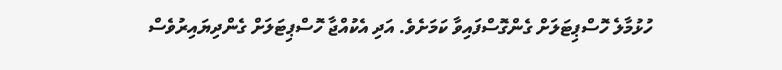ހުޅުމާލެ ހޮސްޕިޓަލަށް ގެންގޮސްފައިވާ ކަމަށެވެ. އަދި އެކުއްޖާ ހޮސްޕިޓަލަށް ގެންދިޔައިރުވެސް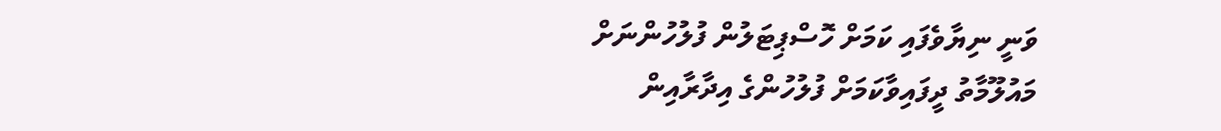ވަނީ ނިޔާވެފައި ކަމަށް ހޮސްޕިޓަލުން ފުލުހުންނަށް މައުލޫމާތު ދީފައިވާކަމަށް ފުލުހުންގެ އިދާރާއިން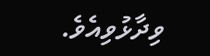ވިދާޅުވިއެވެ.